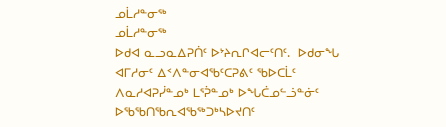ᓄᒫᓱᓐᓂᖅ
ᓄᒫᓱᓐᓂᖅ
ᐅᑯᐊ ᓇᓗᓇᐃᕈᑏᑦ ᐅᔾᔨᕆᒋᐊᓕᑦᑎᑦ.  ᐅᑯᓂᖓ ᐊᒥᓱᓂᑦ ᐃᑉᐱᓐᓂᐊᖃᑦᑕᕈᕕᑦ ᖃᐅᑕᒫᑦ ᐱᓇᓱᐊᕈᓰᓐᓄᒃ ᒪᕐᕉᓐᓄᒃ ᐅᖓᑖᓄᓪᓘᓐᓃᑦ ᐅᖃᖃᑎᖃᕆᐊᖃᖅᑐᒃᓴᐅᔪᑎᑦ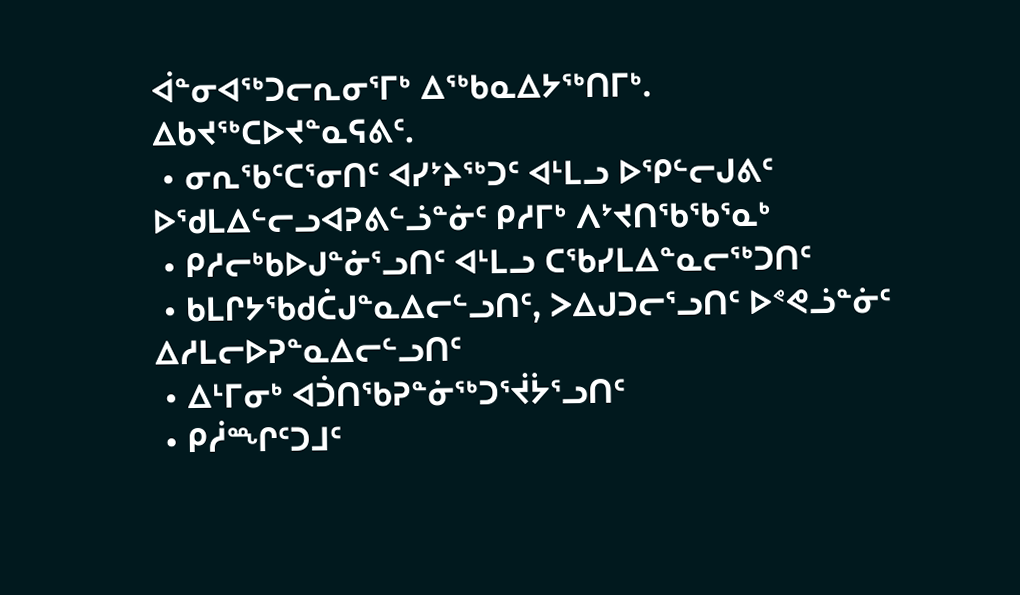ᐋᓐᓂᐊᖅᑐᓕᕆᓂᕐᒥᒃ ᐃᖅᑲᓇᐃᔭᖅᑎᒥᒃ.
ᐃᑲᔪᖅᑕᐅᔪᓐᓇᕋᕕᑦ.
 • ᓂᕆᖃᑦᑕᕐᓂᑎᑦ ᐊᓯᔾᔨᖅᑐᑦ ᐊᒻᒪᓗ ᐅᕿᓪᓕᒍᕕᑦ ᐅᖁᒪᐃᓪᓕᓗᐊᕈᕕᓪᓘᓐᓃᑦ ᑭᓱᒥᒃ ᐱᔾᔪᑎᖃᖃᕐᓇᒃ
 • ᑭᓱᓕᒃᑲᐅᒍᓐᓃᕐᓗᑎᑦ ᐊᒻᒪᓗ ᑕᖃᓯᒪᐃᓐᓇᓕᖅᑐᑎᑦ
 • ᑲᒪᒋᔭᖃᑯᑖᒍᓐᓇᐃᓕᓪᓗᑎᑦ, ᐳᐃᒍᑐᓕᕐᓗᑎᑦ ᐅᕝᕙᓘᓐᓃᑦ ᐃᓱᒪᓕᐅᕈᓐᓇᐃᓕᓪᓗᑎᑦ
 • ᐃᒻᒥᓂᒃ ᐊᑑᑎᖃᕈᓐᓃᖅᑐᕐᔫᔮᕐᓗᑎᑦ
 • ᑭᓲᙱᑦᑐᒧᑦ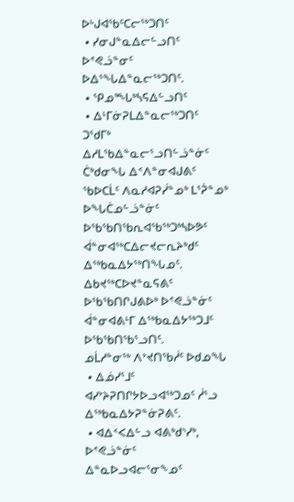ᐅᒡᒍᐊᖃᑦᑕᓕᖅᑐᑎᑦ
 • ᓯᓂᒍᓐᓇᐃᓕᓪᓗᑎᑦ ᐅᕝᕙᓘᓐᓂᑦ ᐅᐃᕐᖓᐃᓐᓇᓕᖅᑐᑎᑦ.
 • ᕿᓄᙵᒃᓴᕋᐃᓪᓗᑎᑦ
 • ᐃᒻᒥᓃᕈᒪᐃᓐᓇᓕᖅᑐᑎᑦ ᑐᖁᒥᒃ ᐃᓱᒪᖃᐃᓐᓇᓕᕐᓗᑎᓪᓘᓐᓃᑦ
ᑖᒃᑯᓂᖓ ᐃᑉᐱᓐᓂᐊᒍᕕᑦ ᖃᐅᑕᒫᑦ ᐱᓇᓱᐊᕈᓰᓐᓄᒃ ᒪᕐᕉᓐᓄᒃ ᐅᖓᑖᓄᓪᓘᓐᓃᑦ ᐅᖃᖃᑎᖃᕆᐊᖃᖅᑐᒃᓴᐅᕗᑦ ᐋᓐᓂᐊᖅᑕᐃᓕᔪᓕᕆᔨᒃᑯᑦ ᐃᖅᑲᓇᐃᔭᖅᑎᖓᓄᑦ.  ᐃᑲᔪᖅᑕᐅᔪᓐᓇᕋᕕᑦ ᐅᖃᖃᑎᒋᒍᕕᐅᒃ ᐅᕝᕙᓘᓐᓃᑦ ᐋᓐᓂᐊᕕᒻᒥ ᐃᖅᑲᓇᐃᔭᖅᑐᒧᑦ ᐅᖃᖃᑎᖃᕐᓗᑎᑦ.
ᓄᒫᓱᓐᓂᖅ ᐱᔾᔪᑎᖃᓲᑦ ᐅᑯᓄᖓ
 • ᐃᓅᓯᕐᒧᑦ ᐊᓯᔾᔨᕈᑎᒋᔭᐅᓗᐊᖅᑐᓄᑦ ᓲᕐᓗ ᐃᖅᑲᓇᐃᔭᕈᓐᓃᕈᕕᑦ.
 • ᐊᐃᑉᐸᐃᓪᓗ ᐊᕕᒃᑯᔅᓯᒃ, ᐅᕝᕙᓘᓐᓃᑦ ᐃᓐᓇᐅᓗᐊᓕᕐᓂᖕᓄᑦ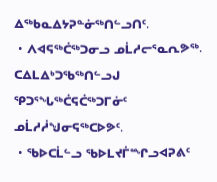ᐃᖅᑲᓇᐃᔭᕈᓐᓃᖅᑎᓪᓗᑎᑦ.
 • ᐱᐊᕋᖅᑖᖅᑐᓂᓗ ᓄᒫᓱᓕᕐᓇᕆᕗᖅ.  ᑕᐃᒪᐃᒃᑐᖃᖅᑎᓪᓗᒍ ᕿᑐᕐᖓᖅᑖᕋᑖᖅᑐᒥᓃᑦ ᓄᒫᓱᓲᖑᓂᕋᖅᑕᐅᕗᑦ.
 • ᖃᐅᑕᒫᓪᓗ ᖃᐅᒪᔪᒦᙱᓗᐊᕈᕕᑦ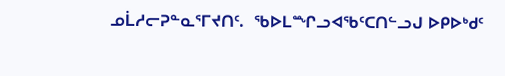ᓄᒫᓱᓕᕈᓐᓇᕐᒥᔪᑎᑦ.  ᖃᐅᒪᙱᓗᐊᖃᑦᑕᑎᓪᓗᒍ ᐅᑭᐅᒃᑯᑦ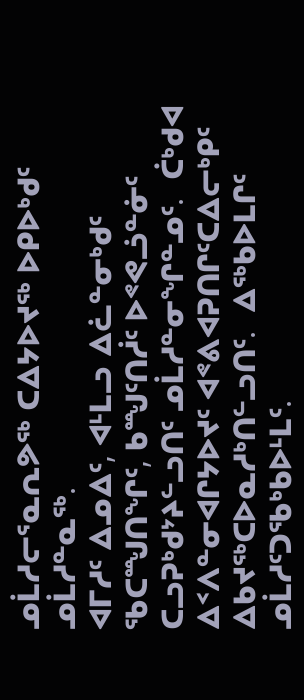ᓄᒫᓱᓕᕐᓇᕆᕗᖅ ᑕᐃᔭᐅᔪᖅ ᐅᑭᐅᒃᑯᑦ ᓄᒫᓱᓐᓇᖅ.
ᐊᒥᓱᑦ ᐃᓄᐃᑦ, ᐊᒻᒪᓗ ᐃᓛᓐᓂᒃᑯᑦ ᖃᑕᙳᑎᖏᑦ, ᑲᙳᑦᑎᓲᑦ ᐅᕝᕙᓘᓐᓃᑦ ᑕᓗᕈᒃᑯᔾᔨᓪᓗᑎᑦ ᓄᒫᓱᓐᓂᖏᓐᓄᑦ.  ᑖᒃᑯᐊ ᐃᑉᐱᓐᓂᐊᒋᔭᐅᔪᑦ ᐊᕝᕕᐊᕈᑎᒋᑦᑕᐃᓕᒃᑭᑦ ᐃᑲᔪᖅᑕᐅᓇᓱᒃᑎᓪᓗᑎᑦ.  ᐃᖅᑲᐅᒪᒋᑦ ᓄᒫᓱᑦᑐᖃᒃᑲᐅᒻᒪᑦ.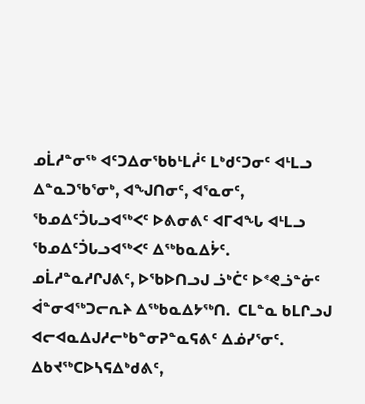ᓄᒫᓱᓐᓂᖅ ᐊᑦᑐᐃᓂᖃᑲᒻᒪᓲᑦ ᒪᒃᑯᑦᑐᓂᑦ ᐊᒻᒪᓗ ᐃᓐᓇᑐᖃᕐᓂᒃ, ᐊᖑᑎᓂᑦ, ᐊᕐᓇᓂᑦ, ᖃᓄᐃᑦᑑᒐᓗᐊᖅᐸᑦ ᐅᕕᓂᕕᑦ ᐊᒥᐊᖓ ᐊᒻᒪᓗ ᖃᓄᐃᑦᑑᒐᓗᐊᖅᐸᑦ ᐃᖅᑲᓇᐃᔮᑦ.
ᓄᒫᓱᓐᓇᓱᒋᒍᕕᑦ, ᐅᖃᐅᑎᓗᒍ ᓘᒃᑖᑦ ᐅᕝᕙᓘᓐᓃᑦ ᐋᓐᓂᐊᖅᑐᓕᕆᔨ ᐃᖅᑲᓇᐃᔭᖅᑎ.  ᑕᒪᓐᓇ ᑲᒪᒋᓗᒍ ᐊᓕᐊᓇᐃᒍᓱᓕᒃᑲᓐᓂᕈᓐᓇᕋᕕᑦ ᐃᓅᓯᕐᓂᑦ.  ᐃᑲᔪᖅᑕᐅᓴᕋᐃᒃᑯᕕᑦ,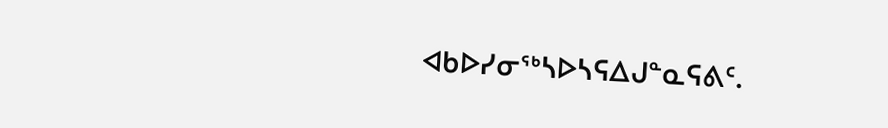ᐊᑲᐅᓯᓂᖅᓴᐅᓴᕋᐃᒍᓐᓇᕋᕕᑦ.